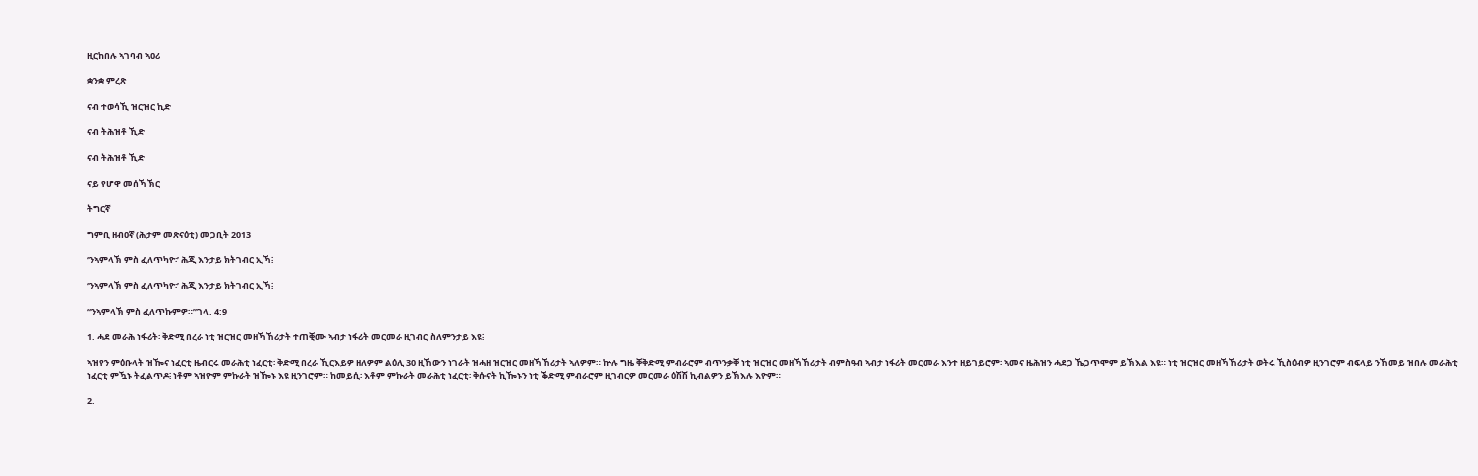ዚርከበሉ ኣገባብ ኣዐሪ

ቋንቋ ምረጽ

ናብ ተወሳኺ ዝርዝር ኪድ

ናብ ትሕዝቶ ኺድ

ናብ ትሕዝቶ ኺድ

ናይ የሆዋ መሰኻኽር

ትግርኛ

ግምቢ ዘብዐኛ (ሕታም መጽናዕቲ) መጋቢት 2013

‘ንኣምላኽ ምስ ፈለጥካዮ፡’ ሕጂ እንታይ ክትገብር ኢኻ፧

‘ንኣምላኽ ምስ ፈለጥካዮ፡’ ሕጂ እንታይ ክትገብር ኢኻ፧

“ንኣምላኽ ምስ ፈለጥኩምዎ።”ገላ. 4:9

1. ሓደ መራሕ ነፋሪት፡ ቅድሚ በረራ ነቲ ዝርዝር መዘኻኸሪታት ተጠቒሙ ኣብታ ነፋሪት መርመራ ዚገብር ስለምንታይ እዩ፧

ኣዝየን ምዕቡላት ዝዀና ነፈርቲ ዜብርሩ መራሕቲ ነፈርቲ፡ ቅድሚ በረራ ኺርእይዎ ዘለዎም ልዕሊ 30 ዚኸውን ነገራት ዝሓዘ ዝርዝር መዘኻኸሪታት ኣለዎም። ኵሉ ግዜ ቐቅድሚ ምብራሮም ብጥንቃቐ ነቲ ዝርዝር መዘኻኸሪታት ብምስዓብ ኣብታ ነፋሪት መርመራ እንተ ዘይገይሮም፡ ኣመና ዜሕዝን ሓደጋ ኼጋጥሞም ይኽእል እዩ። ነቲ ዝርዝር መዘኻኸሪታት ወትሩ ኺስዕብዎ ዚንገሮም ብፍላይ ንኸመይ ዝበሉ መራሕቲ ነፈርቲ ምዃኑ ትፈልጥዶ፧ ነቶም ኣዝዮም ምኩራት ዝዀኑ እዩ ዚንገሮም። ከመይሲ፡ እቶም ምኩራት መራሕቲ ነፈርቲ፡ ቅሱናት ኪዀኑን ነቲ ቕድሚ ምብራሮም ዚገብርዎ መርመራ ዕሽሽ ኪብልዎን ይኽእሉ እዮም።

2.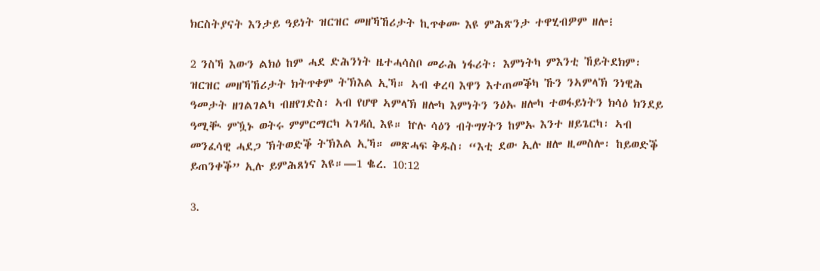ክርስትያናት እንታይ ዓይነት ዝርዝር መዘኻኸሪታት ኪጥቀሙ እዩ ምሕጽንታ ተዋሂብዎም ዘሎ፧

2 ንስኻ እውን ልክዕ ከም ሓደ ድሕንነት ዜተሓሳስቦ መራሕ ነፋሪት፡ እምነትካ ምእንቲ ኸይትደክም፡ ዝርዝር መዘኻኸሪታት ክትጥቀም ትኽእል ኢኻ። ኣብ ቀረባ እዋን እተጠመቕካ ኹን ንኣምላኽ ንነዊሕ ዓመታት ዘገልገልካ ብዘየገድስ፡ ኣብ የሆዋ ኣምላኽ ዘሎካ እምነትን ንዕኡ ዘሎካ ተወፋይነትን ክሳዕ ክንደይ ዓሚቚ ምዃኑ ወትሩ ምምርማርካ ኣገዳሲ እዩ። ኵሉ ሳዕን ብትግሃትን ከምኡ እንተ ዘይጌርካ፡ ኣብ መንፈሳዊ ሓደጋ ኽትወድቕ ትኽእል ኢኻ። መጽሓፍ ቅዱስ፡ “እቲ ደው ኢሉ ዘሎ ዚመስሎ፡ ከይወድቕ ይጠንቀቕ” ኢሉ ይምሕጸነና እዩ።—1 ቈረ. 10:12

3.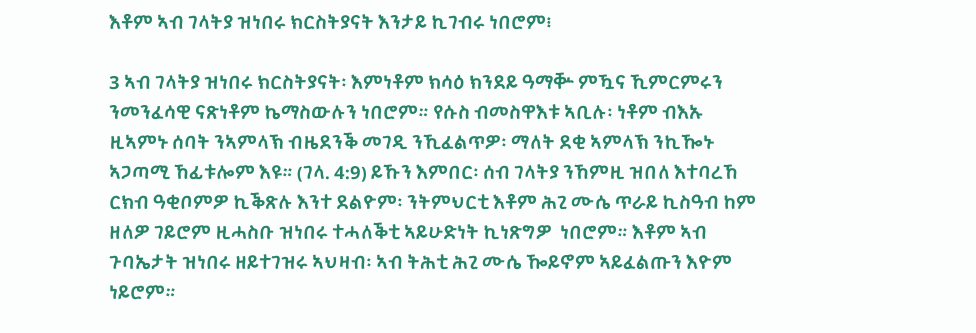እቶም ኣብ ገላትያ ዝነበሩ ክርስትያናት እንታይ ኪገብሩ ነበሮም፧

3 ኣብ ገላትያ ዝነበሩ ክርስትያናት፡ እምነቶም ክሳዕ ክንደይ ዓማቝ ምዃና ኺምርምሩን ንመንፈሳዊ ናጽነቶም ኬማስውሉን ነበሮም። የሱስ ብመስዋእቱ ኣቢሉ፡ ነቶም ብእኡ ዚኣምኑ ሰባት ንኣምላኽ ብዜደንቕ መገዲ ንኺፈልጥዎ፡ ማለት ደቂ ኣምላኽ ንኪዀኑ ኣጋጣሚ ኸፊቱሎም እዩ። (ገላ. 4:9) ይኹን እምበር፡ ሰብ ገላትያ ንኸምዚ ዝበለ እተባረኸ ርክብ ዓቂቦምዎ ኪቕጽሉ እንተ ደልዮም፡ ንትምህርቲ እቶም ሕጊ ሙሴ ጥራይ ኪስዓብ ከም ዘለዎ ገይሮም ዚሓስቡ ዝነበሩ ተሓለቕቲ ኣይሁድነት ኪነጽግዎ  ነበሮም። እቶም ኣብ ጉባኤታት ዝነበሩ ዘይተገዝሩ ኣህዛብ፡ ኣብ ትሕቲ ሕጊ ሙሴ ዀይኖም ኣይፈልጡን እዮም ነይሮም።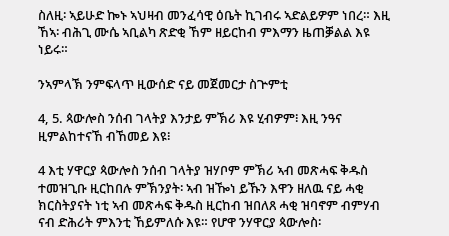ስለዚ፡ ኣይሁድ ኰኑ ኣህዛብ መንፈሳዊ ዕቤት ኪገብሩ ኣድልይዎም ነበረ። እዚ ኸኣ፡ ብሕጊ ሙሴ ኣቢልካ ጽድቂ ኸም ዘይርከብ ምእማን ዜጠቓልል እዩ ነይሩ።

ንኣምላኽ ንምፍላጥ ዚውሰድ ናይ መጀመርታ ስጕምቲ

4, 5. ጳውሎስ ንሰብ ገላትያ እንታይ ምኽሪ እዩ ሂብዎም፧ እዚ ንዓና ዚምልከተናኸ ብኸመይ እዩ፧

4 እቲ ሃዋርያ ጳውሎስ ንሰብ ገላትያ ዝሃቦም ምኽሪ ኣብ መጽሓፍ ቅዱስ ተመዝጊቡ ዚርከበሉ ምኽንያት፡ ኣብ ዝዀነ ይኹን እዋን ዘለዉ ናይ ሓቂ ክርስትያናት ነቲ ኣብ መጽሓፍ ቅዱስ ዚርከብ ዝበለጸ ሓቂ ዝባኖም ብምሃብ ናብ ድሕሪት ምእንቲ ኸይምለሱ እዩ። የሆዋ ንሃዋርያ ጳውሎስ፡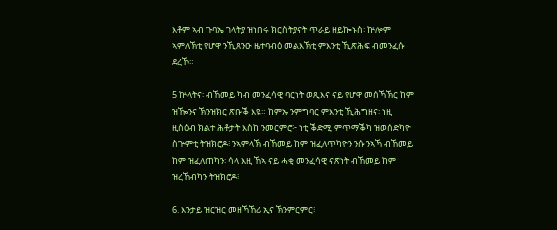እቶም ኣብ ጉባኤ ገላትያ ዝነበሩ ክርስትያናት ጥራይ ዘይኰኑስ፡ ኵሎም ኣምለኽቲ የሆዋ ንኺጸንዑ ዜተባብዕ መልእኽቲ ምእንቲ ኺጽሕፍ ብመንፈሱ ደረኾ።

5 ኵላትና፡ ብኸመይ ካብ መንፈሳዊ ባርነት ወጺእና ናይ የሆዋ መሰኻኽር ከም ዝዀንና ኽንዝክር ጽቡቕ እዩ። ከምኡ ንምግባር ምእንቲ ኺሕግዘና፡ ነዚ ዚስዕብ ክልተ ሕቶታት እስከ ንመርምሮ፦ ነቲ ቕድሚ ምጥማቕካ ዝወሰድካዮ ስጕምቲ ትዝክሮዶ፧ ንኣምላኽ ብኸመይ ከም ዝፈለጥካዮን ንሱ ንኣኻ ብኸመይ ከም ዝፈለጠካን፡ ሳላ እዚ ኸኣ ናይ ሓቂ መንፈሳዊ ናጽነት ብኸመይ ከም ዝረኸብካን ትዝክሮዶ፧

6. እንታይ ዝርዝር መዘኻኸሪ ኢና ኽንምርምር፧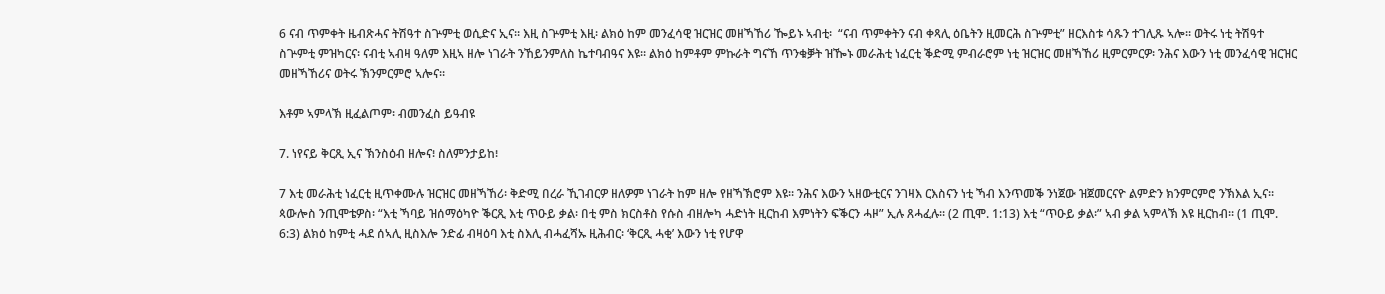6 ናብ ጥምቀት ዜብጽሓና ትሽዓተ ስጕምቲ ወሲድና ኢና። እዚ ስጕምቲ እዚ፡ ልክዕ ከም መንፈሳዊ ዝርዝር መዘኻኸሪ ዀይኑ ኣብቲ፡  “ናብ ጥምቀትን ናብ ቀጻሊ ዕቤትን ዚመርሕ ስጕምቲ” ዘርእስቱ ሳጹን ተገሊጹ ኣሎ። ወትሩ ነቲ ትሽዓተ ስጕምቲ ምዝካርና፡ ናብቲ ኣብዛ ዓለም እዚኣ ዘሎ ነገራት ንኸይንምለስ ኬተባብዓና እዩ። ልክዕ ከምቶም ምኩራት ግናኸ ጥንቁቓት ዝዀኑ መራሕቲ ነፈርቲ ቕድሚ ምብራሮም ነቲ ዝርዝር መዘኻኸሪ ዚምርምርዎ፡ ንሕና እውን ነቲ መንፈሳዊ ዝርዝር መዘኻኸሪና ወትሩ ኽንምርምሮ ኣሎና።

እቶም ኣምላኽ ዚፈልጦም፡ ብመንፈስ ይዓብዩ

7. ነየናይ ቅርጺ ኢና ኽንስዕብ ዘሎና፧ ስለምንታይከ፧

7 እቲ መራሕቲ ነፈርቲ ዚጥቀሙሉ ዝርዝር መዘኻኸሪ፡ ቅድሚ በረራ ኺገብርዎ ዘለዎም ነገራት ከም ዘሎ የዘኻኽሮም እዩ። ንሕና እውን ኣዘውቲርና ንገዛእ ርእስናን ነቲ ኻብ እንጥመቕ ንነጀው ዝጀመርናዮ ልምድን ክንምርምሮ ንኽእል ኢና። ጳውሎስ ንጢሞቴዎስ፡ “እቲ ኻባይ ዝሰማዕካዮ ቕርጺ እቲ ጥዑይ ቃል፡ በቲ ምስ ክርስቶስ የሱስ ብዘሎካ ሓድነት ዚርከብ እምነትን ፍቕርን ሓዞ” ኢሉ ጸሓፈሉ። (2 ጢሞ. 1:13) እቲ “ጥዑይ ቃል፡” ኣብ ቃል ኣምላኽ እዩ ዚርከብ። (1 ጢሞ. 6:3) ልክዕ ከምቲ ሓደ ሰኣሊ ዚስእሎ ንድፊ ብዛዕባ እቲ ስእሊ ብሓፈሻኡ ዚሕብር፡ ‘ቅርጺ ሓቂ’ እውን ነቲ የሆዋ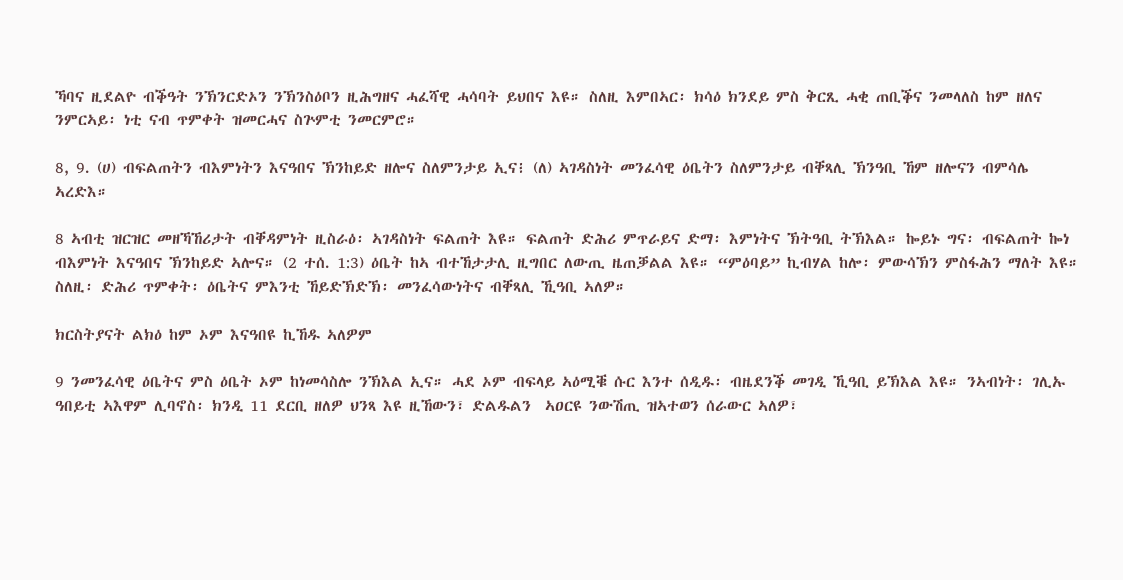ኻባና ዚደልዮ ብቕዓት ንኽንርድኦን ንኽንስዕቦን ዚሕግዘና ሓፈሻዊ ሓሳባት ይህበና እዩ። ስለዚ እምበኣር፡ ክሳዕ ክንደይ ምስ ቅርጺ ሓቂ ጠቢቕና ንመላለስ ከም ዘለና ንምርኣይ፡ ነቲ ናብ ጥምቀት ዝመርሓና ስጕምቲ ንመርምሮ።

8, 9. (ሀ) ብፍልጠትን ብእምነትን እናዓበና ኽንከይድ ዘሎና ስለምንታይ ኢና፧ (ለ) ኣገዳስነት መንፈሳዊ ዕቤትን ስለምንታይ ብቐጻሊ ኽንዓቢ ኸም ዘሎናን ብምሳሌ ኣረድእ።

8 ኣብቲ ዝርዝር መዘኻኸሪታት ብቐዳምነት ዚስራዕ፡ ኣገዳስነት ፍልጠት እዩ። ፍልጠት ድሕሪ ምጥራይና ድማ፡ እምነትና ኽትዓቢ ትኽእል። ኰይኑ ግና፡ ብፍልጠት ኰነ ብእምነት እናዓበና ኽንከይድ ኣሎና። (2 ተሰ. 1:3) ዕቤት ከኣ ብተኸታታሊ ዚግበር ለውጢ ዜጠቓልል እዩ። “ምዕባይ” ኪብሃል ከሎ፡ ምውሳኽን ምስፋሕን ማለት እዩ። ስለዚ፡ ድሕሪ ጥምቀት፡ ዕቤትና ምእንቲ ኸይድኽድኽ፡ መንፈሳውነትና ብቐጻሊ ኺዓቢ ኣለዎ።

ክርስትያናት ልክዕ ከም ኦም እናዓበዩ ኪኸዱ ኣለዎም

9 ንመንፈሳዊ ዕቤትና ምስ ዕቤት ኦም ከነመሳስሎ ንኽእል ኢና። ሓደ ኦም ብፍላይ ኣዕሚቑ ሱር እንተ ሰዲዱ፡ ብዜደንቕ መገዲ ኺዓቢ ይኽእል እዩ። ንኣብነት፡ ገሊኡ ዓበይቲ ኣእዋም ሊባኖስ፡ ክንዲ 11 ደርቢ ዘለዎ ህንጻ እዩ ዚኸውን፣ ድልዱልን  ኣዐርዩ ንውሽጢ ዝኣተወን ሰራውር ኣለዎ፣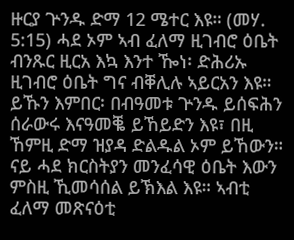ዙርያ ጕንዱ ድማ 12 ሜተር እዩ። (መሃ. 5:15) ሓደ ኦም ኣብ ፈለማ ዚገብሮ ዕቤት ብንጹር ዚርአ እኳ እንተ ዀነ፡ ድሕሪኡ ዚገብሮ ዕቤት ግና ብቐሊሉ ኣይርአን እዩ። ይኹን እምበር፡ በብዓመቱ ጕንዱ ይሰፍሕን ሰራውሩ እናዓመቘ ይኸይድን እዩ፣ በዚ ኸምዚ ድማ ዝያዳ ድልዱል ኦም ይኸውን። ናይ ሓደ ክርስትያን መንፈሳዊ ዕቤት እውን ምስዚ ኺመሳሰል ይኽእል እዩ። ኣብቲ ፈለማ መጽናዕቲ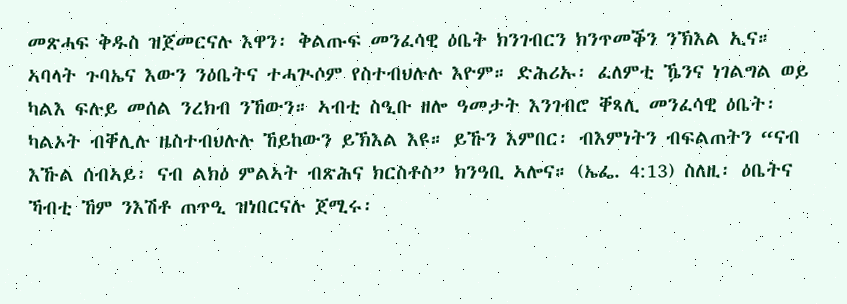መጽሓፍ ቅዱስ ዝጀመርናሉ እዋን፡ ቅልጡፍ መንፈሳዊ ዕቤት ክንገብርን ክንጥመቕን ንኽእል ኢና። ኣባላት ጉባኤና እውን ንዕቤትና ተሓጒሶም የስተብህሉሉ እዮም። ድሕሪኡ፡ ፈለምቲ ዄንና ነገልግል ወይ ካልእ ፍሉይ መሰል ንረክብ ንኸውን። ኣብቲ ስዒቡ ዘሎ ዓመታት እንገብሮ ቐጻሊ መንፈሳዊ ዕቤት፡ ካልኦት ብቐሊሉ ዜስተብህሉሉ ኸይከውን ይኽእል እዩ። ይኹን እምበር፡ ብእምነትን ብፍልጠትን “ናብ እኹል ሰብኣይ፡ ናብ ልክዕ ምልኣት ብጽሕና ክርስቶስ” ክንዓቢ ኣሎና። (ኤፌ. 4:13) ስለዚ፡ ዕቤትና ኻብቲ ኸም ንእሽቶ ጠጥዒ ዝነበርናሉ ጀሚሩ፡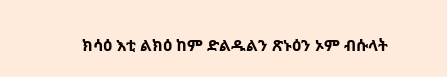ክሳዕ እቲ ልክዕ ከም ድልዱልን ጽኑዕን ኦም ብሱላት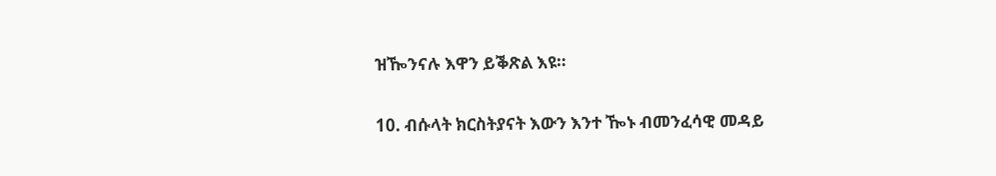ዝዀንናሉ እዋን ይቕጽል እዩ።

10. ብሱላት ክርስትያናት እውን እንተ ዀኑ ብመንፈሳዊ መዳይ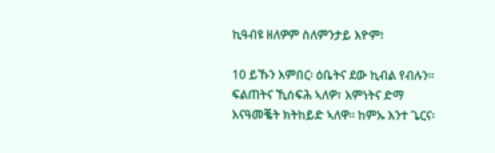ኪዓብዩ ዘለዎም ስለምንታይ እዮም፧

10 ይኹን እምበር፡ ዕቤትና ደው ኪብል የብሉን። ፍልጠትና ኺሰፍሕ ኣለዎ፣ እምነትና ድማ እናዓመቘት ክትከይድ ኣለዋ። ከምኡ እንተ ጌርና፡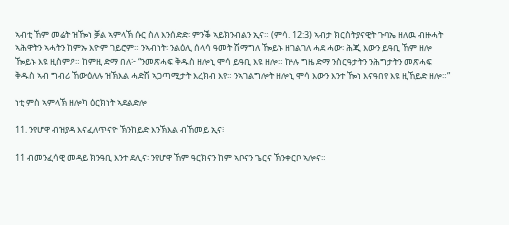ኣብቲ ኸም መሬት ዝዀነ ቓል ኣምላኽ ሱር ስለ እንሰድድ፡ ምንቕ ኣይክንብልን ኢና። (ምሳ. 12:3) ኣብታ ክርስትያናዊት ጉባኤ ዘለዉ ብዙሓት ኣሕዋትን ኣሓትን ከምኡ እዮም ገይሮም። ንኣብነት፡ ንልዕሊ ሰላሳ ዓመት ሽማግለ ዀይኑ ዘገልገለ ሓደ ሓው፡ ሕጂ እውን ይዓቢ ኸም ዘሎ ዀይኑ እዩ ዚስምዖ። ከምዚ ድማ በለ፦ “ንመጽሓፍ ቅዱስ ዘሎኒ ሞሳ ይዓቢ እዩ ዘሎ። ኵሉ ግዜ ድማ ንስርዓታትን ንሕግታትን መጽሓፍ ቅዱስ ኣብ ግብሪ ኸውዕለሉ ዝኽእል ሓድሽ ኣጋጣሚታት እረክብ እየ። ንኣገልግሎት ዘሎኒ ሞሳ እውን እንተ ዀነ እናዓበየ እዩ ዚኸይድ ዘሎ።”

ነቲ ምስ ኣምላኽ ዘሎካ ዕርክነት ኣደልድሎ

11. ንየሆዋ ብዝያዳ እናፈለጥናዮ ኽንከይድ እንኽእል ብኸመይ ኢና፧

11 ብመንፈሳዊ መዳይ ክንዓቢ እንተ ደሊና፡ ንየሆዋ ኸም ዓርክናን ከም ኣቦናን ጌርና ኽንቀርቦ ኣሎና።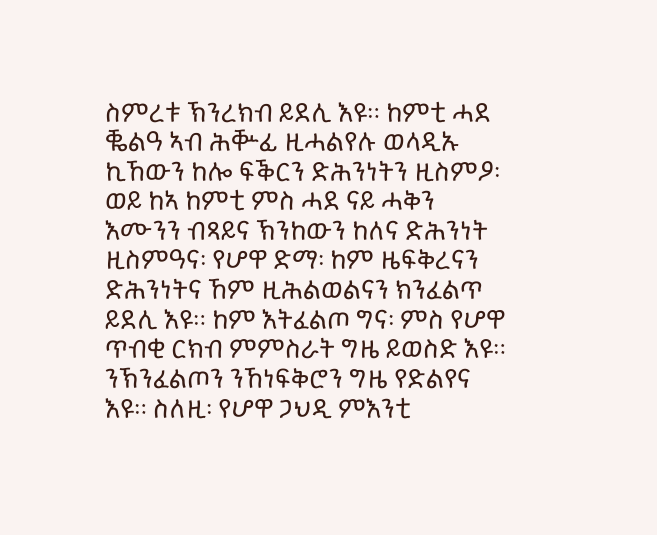ስምረቱ ኽንረክብ ይደሊ እዩ። ከምቲ ሓደ ቘልዓ ኣብ ሕቝፊ ዚሓልየሉ ወላዲኡ ኪኸውን ከሎ ፍቕርን ድሕንነትን ዚስምዖ፡ ወይ ከኣ ከምቲ ምስ ሓደ ናይ ሓቅን እሙንን ብጻይና ኽንከውን ከለና ድሕንነት ዚስምዓና፡ የሆዋ ድማ፡ ከም ዜፍቅረናን ድሕንነትና ኸም ዚሕልወልናን ክንፈልጥ ይደሊ እዩ። ከም እትፈልጦ ግና፡ ምስ የሆዋ ጥብቂ ርክብ ምምስራት ግዜ ይወስድ እዩ። ንኽንፈልጦን ንኸነፍቅሮን ግዜ የድልየና እዩ። ስለዚ፡ የሆዋ ጋህዲ ምእንቲ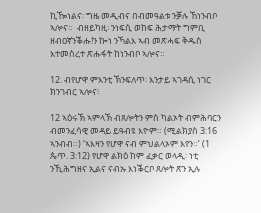ኪዀነልና፡ ግዜ መዲብና በብመዓልቱ ንቓሉ ኸነንብቦ ኣሎና።  ብዘይካዚ፡ ንነፍሲ ወከፍ ሕታማት ግምቢ ዘብዐኛንቕሑ!ን ኰነ ንኻልእ ኣብ መጽሓፍ ቅዱስ እተመስረተ ጽሑፋት ከነንብቦ ኣሎና።

12. ብየሆዋ ምእንቲ ኽንፍለጥ፡ እንታይ ኣገዳሲ ነገር ክንገብር ኣሎና፧

12 ኣዕሩኽ ኣምላኽ ብጸሎትን ምስ ካልኦት ብምሕባርን ብመንፈሳዊ መዳይ ይዓብዩ እዮም። (ሚልክያስ 3:16 ኣንብብ።) ‘ኣእዛን የሆዋ ናብ ምህልላኦም እየን።’ (1 ጴጥ. 3:12) የሆዋ ልክዕ ከም ፈቃር ወላዲ፡ ነቲ ንኺሕግዘና ኢልና ናብኡ እነቕርቦ ጸሎት ጽን ኢሉ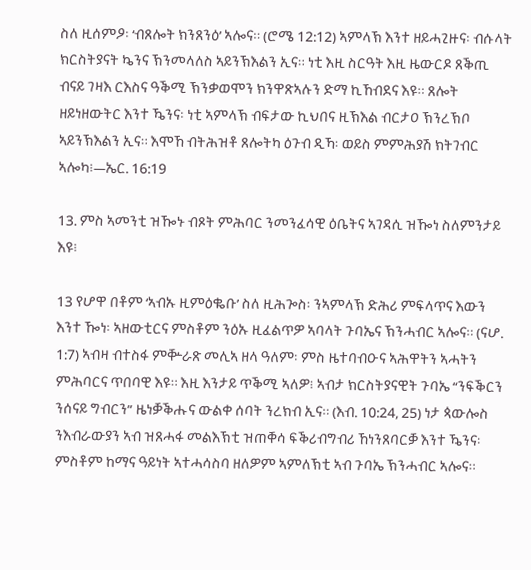ስለ ዚሰምዖ፡ ‘ብጸሎት ክንጸንዕ’ ኣሎና። (ሮሜ 12:12) ኣምላኽ እንተ ዘይሓጊዙና፡ ብሱላት ክርስትያናት ኴንና ኽንመላለስ ኣይንኽእልን ኢና። ነቲ እዚ ስርዓት እዚ ዜውርዶ ጸቕጢ ብናይ ገዛእ ርእስና ዓቕሚ ኽንቃወሞን ክንዋጽኣሉን ድማ ኪኸብደና እዩ። ጸሎት ዘይነዘውትር እንተ ዄንና፡ ነቲ ኣምላኽ ብፍታው ኪህበና ዚኽእል ብርታዐ ኽንረኽቦ ኣይንኽእልን ኢና። እሞኸ ብትሕዝቶ ጸሎትካ ዕጉብ ዲኻ፡ ወይስ ምምሕያሽ ክትገብር ኣሎካ፧—ኤር. 16:19

13. ምስ ኣመንቲ ዝዀኑ ብጾት ምሕባር ንመንፈሳዊ ዕቤትና ኣገዳሲ ዝዀነ ስለምንታይ እዩ፧

13 የሆዋ በቶም ‘ኣብኡ ዚምዕቈቡ’ ስለ ዚሕጐስ፡ ንኣምላኽ ድሕሪ ምፍላጥና እውን እንተ ዀነ፡ ኣዘውቲርና ምስቶም ንዕኡ ዚፈልጥዎ ኣባላት ጉባኤና ኽንሓብር ኣሎና። (ናሆ. 1:7) ኣብዛ ብተስፋ ምቝራጽ መሊኣ ዘላ ዓለም፡ ምስ ዜተባብዑና ኣሕዋትን ኣሓትን ምሕባርና ጥበባዊ እዩ። እዚ እንታይ ጥቕሚ ኣለዎ፧ ኣብታ ክርስትያናዊት ጉባኤ “ንፍቕርን ንሰናይ ግብርን” ዜነቓቕሑና ውልቀ ሰባት ንረክብ ኢና። (እብ. 10:24, 25) ነታ ጳውሎስ ንእብራውያን ኣብ ዝጸሓፋ መልእኽቲ ዝጠቐሳ ፍቕሪብግብሪ ኸነንጸባርቓ እንተ ዄንና፡ ምስቶም ከማና ዓይነት ኣተሓሳስባ ዘለዎም ኣምለኽቲ ኣብ ጉባኤ ኽንሓብር ኣሎና።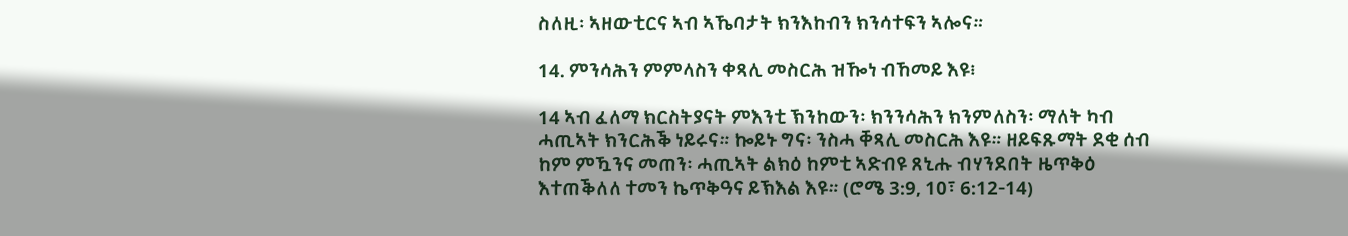ስለዚ፡ ኣዘውቲርና ኣብ ኣኼባታት ክንእከብን ክንሳተፍን ኣሎና።

14. ምንሳሕን ምምላስን ቀጻሊ መስርሕ ዝዀነ ብኸመይ እዩ፧

14 ኣብ ፈለማ ክርስትያናት ምእንቲ ኽንከውን፡ ክንንሳሕን ክንምለስን፡ ማለት ካብ ሓጢኣት ክንርሕቕ ነይሩና። ኰይኑ ግና፡ ንስሓ ቐጻሊ መስርሕ እዩ። ዘይፍጹማት ደቂ ሰብ ከም ምዃንና መጠን፡ ሓጢኣት ልክዕ ከምቲ ኣድብዩ ጸኒሑ ብሃንደበት ዜጥቅዕ እተጠቕለለ ተመን ኬጥቅዓና ይኽእል እዩ። (ሮሜ 3:9, 10፣ 6:12-14)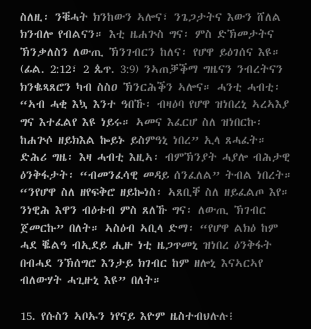ስለዚ፡ ንቑሓት ክንከውን ኣሎና፣ ንጌጋታትና እውን ሸለል ክንብሎ የብልናን። እቲ ዜሐጕስ ግና፡ ምስ ድኽመታትና ኽንቃለስን ለውጢ ኽንገብርን ከለና፡ የሆዋ ይዕገሰና እዩ። (ፊል. 2:12፣ 2 ጴጥ. 3:9) ንኣጠቓቕማ ግዜናን ንብረትናን ክንቈጻጸሮን ካብ ስስዐ ኽንርሕቕን ኣሎና። ሓንቲ ሓብቲ፡ “ኣብ ሓቂ እኳ እንተ ዓበኹ፡ ብዛዕባ የሆዋ ዝነበረኒ ኣረኣእያ ግና እተፈልየ እዩ ነይሩ። ኣመና እፈርሆ ስለ ዝነበርኩ፡ ከሐጕሶ ዘይክእል ኰይኑ ይስምዓኒ ነበረ” ኢላ ጸሓፈት። ድሕሪ ግዜ፡ እዛ ሓብቲ እዚኣ፡ ብምኽንያት ሓያሎ ብሕታዊ ዕንቅፋታት፡ “ብመንፈሳዊ መዳይ ሰንፈለል” ትብል ነበረት። “ንየሆዋ ስለ ዘየፍቅሮ ዘይኰነስ፡ ኣጸቢቐ ስለ ዘይፈልጦ እየ። ንነዊሕ እዋን ብዕቱብ ምስ ጸለኹ ግና፡ ለውጢ ኽገብር ጀመርኩ” በለት። ኣስዕብ ኣቢላ ድማ፡ “የሆዋ ልክዕ ከም ሓደ ቘልዓ ብኢደይ ሒዙ ነቲ ዜጋጥመኒ ዝነበረ ዕንቅፋት በብሓደ ንኽሰግሮ እንታይ ክገብር ከም ዘሎኒ እናኣርኣየ ብለውሃት ሓጊዙኒ እዩ” በለት።

15. የሱስን ኣቦኡን ነየናይ እዮም ዜስተብህሉሉ፧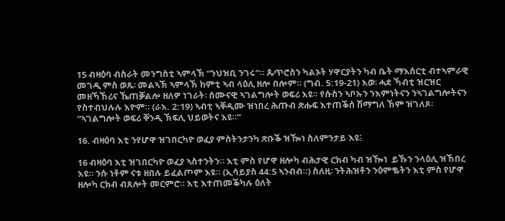15 ብዛዕባ ብስራት መንግስቲ ኣምላኽ “ንህዝቢ ንገሩ”። ጴጥሮስን ካልኦት ሃዋርያትን ካብ ቤት ማእሰርቲ ብተኣምራዊ መገዲ ምስ ወጹ፡ መልኣኽ ኣምላኽ ከምቲ ኣብ ላዕሊ ዘሎ በሎም። (ግብ. 5:19-21) እወ፡ ሓደ ኻብቲ ዝርዝር መዘኻኸሪና ኼጠቓልሎ ዘለዎ ነገራት፡ ሰሙናዊ ኣገልግሎት ወፍሪ እዩ። የሱስን ኣቦኡን ንእምነትናን ንኣገልግሎትናን የስተብህሉሉ እዮም። (ራእ. 2:19) ኣብቲ ኣቐዲሙ ዝነበረ ሕጡብ ጽሑፍ እተጠቕሰ ሽማግለ ኸም ዝገለጾ፡ “ኣገልግሎት ወፍሪ ቐንዲ ኽፍሊ ህይወትና እዩ።”

16. ብዛዕባ እቲ ንየሆዋ ዝገበርካዮ ወፈያ ምስትንታንካ ጽቡቕ ዝዀነ ስለምንታይ እዩ፧

16 ብዛዕባ እቲ ዝገበርካዮ ወፈያ ኣስተንትን። እቲ ምስ የሆዋ ዘሎካ ብሕታዊ ርክብ ካብ ዝዀነ  ይኹን ንላዕሊ ዝኸበረ እዩ። ንሱ ነቶም ናቱ ዘበሉ ይፈልጦም እዩ። (ኢሳይያስ 44:5 ኣንብብ።) ስለዚ፡ ንትሕዝቶን ንዕምቈትን እቲ ምስ የሆዋ ዘሎካ ርክብ ብጸሎት መርምሮ። እቲ እተጠመቕካሉ ዕለት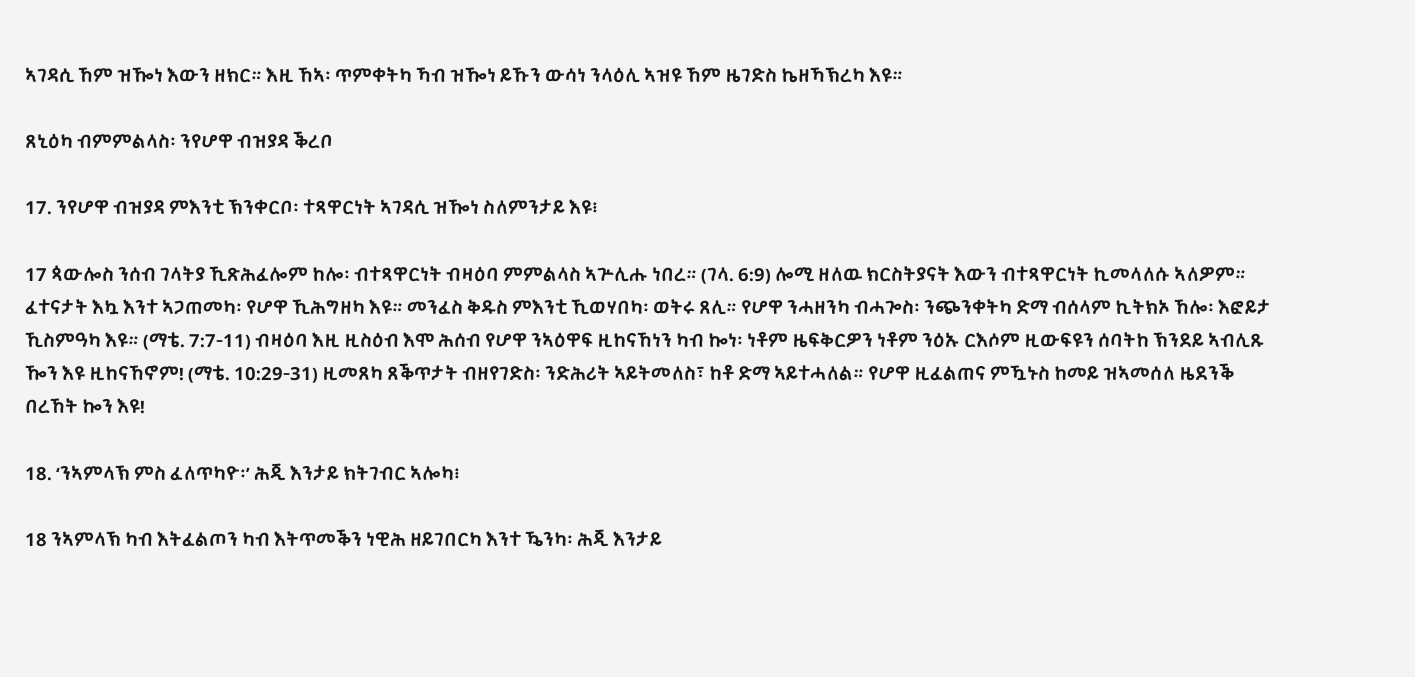ኣገዳሲ ኸም ዝዀነ እውን ዘክር። እዚ ኸኣ፡ ጥምቀትካ ኻብ ዝዀነ ይኹን ውሳነ ንላዕሊ ኣዝዩ ኸም ዜገድስ ኬዘኻኽረካ እዩ።

ጸኒዕካ ብምምልላስ፡ ንየሆዋ ብዝያዳ ቕረቦ

17. ንየሆዋ ብዝያዳ ምእንቲ ኽንቀርቦ፡ ተጻዋርነት ኣገዳሲ ዝዀነ ስለምንታይ እዩ፧

17 ጳውሎስ ንሰብ ገላትያ ኺጽሕፈሎም ከሎ፡ ብተጻዋርነት ብዛዕባ ምምልላስ ኣጕሊሑ ነበረ። (ገላ. 6:9) ሎሚ ዘለዉ ክርስትያናት እውን ብተጻዋርነት ኪመላለሱ ኣለዎም። ፈተናታት እኳ እንተ ኣጋጠመካ፡ የሆዋ ኺሕግዘካ እዩ። መንፈስ ቅዱስ ምእንቲ ኺወሃበካ፡ ወትሩ ጸሊ። የሆዋ ንሓዘንካ ብሓጐስ፡ ንጭንቀትካ ድማ ብሰላም ኪትክኦ ኸሎ፡ እፎይታ ኺስምዓካ እዩ። (ማቴ. 7:7-11) ብዛዕባ እዚ ዚስዕብ እሞ ሕሰብ የሆዋ ንኣዕዋፍ ዚከናኸነን ካብ ኰነ፡ ነቶም ዜፍቅርዎን ነቶም ንዕኡ ርእሶም ዚውፍዩን ሰባትከ ኽንደይ ኣብሊጹ ዀን እዩ ዚከናኸኖም! (ማቴ. 10:29-31) ዚመጸካ ጸቕጥታት ብዘየገድስ፡ ንድሕሪት ኣይትመለስ፣ ከቶ ድማ ኣይተሓለል። የሆዋ ዚፈልጠና ምዃኑስ ከመይ ዝኣመሰለ ዜደንቕ በረኸት ኰን እዩ!

18. ‘ንኣምላኽ ምስ ፈለጥካዮ፡’ ሕጂ እንታይ ክትገብር ኣሎካ፧

18 ንኣምላኽ ካብ እትፈልጦን ካብ እትጥመቕን ነዊሕ ዘይገበርካ እንተ ዄንካ፡ ሕጂ እንታይ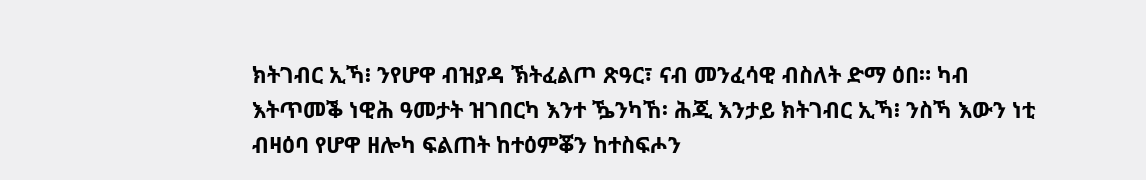ክትገብር ኢኻ፧ ንየሆዋ ብዝያዳ ኽትፈልጦ ጽዓር፣ ናብ መንፈሳዊ ብስለት ድማ ዕበ። ካብ እትጥመቕ ነዊሕ ዓመታት ዝገበርካ እንተ ዄንካኸ፡ ሕጂ እንታይ ክትገብር ኢኻ፧ ንስኻ እውን ነቲ ብዛዕባ የሆዋ ዘሎካ ፍልጠት ከተዕምቖን ከተስፍሖን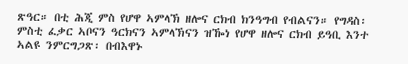ጽዓር። በቲ ሕጂ ምስ የሆዋ ኣምላኽ ዘሎና ርክብ ክንዓግብ የብልናን። የግዳስ፡ ምስቲ ፈቃር ኣቦናን ዓርክናን ኣምላኽናን ዝዀነ የሆዋ ዘሎና ርክብ ይዓቢ እንተ ኣልዩ ንምርግጋጽ፡ በብእዋኑ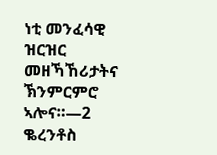ነቲ መንፈሳዊ ዝርዝር መዘኻኸሪታትና ኽንምርምሮ ኣሎና።—2 ቈረንቶስ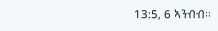13:5, 6 ኣንብብ።